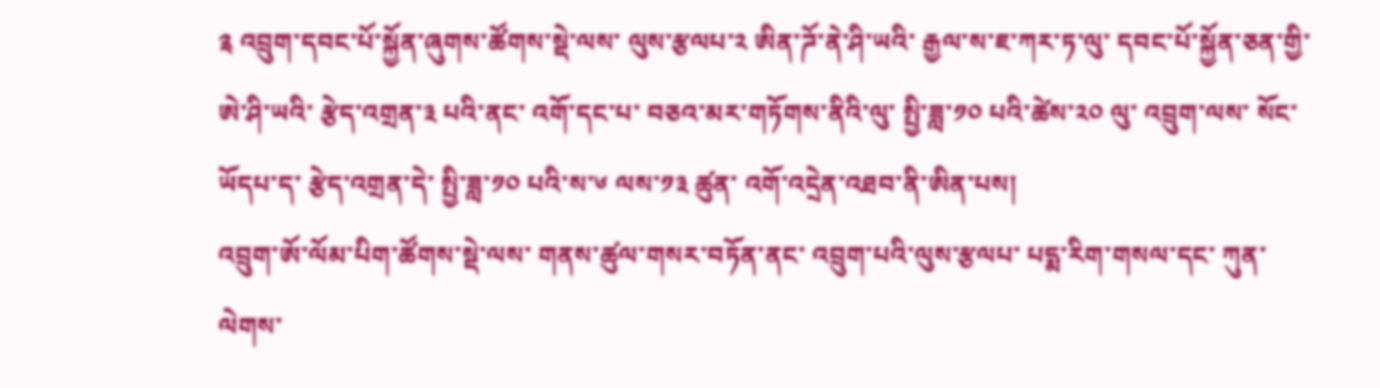༉ འབྲུག་དབང་པོ་སྐྱོན་ཞུགས་ཚོགས་སྡེ་ལས་ ལུས་རྩལཔ་༢ ཨིན་ཌོ་ནེ་ཤི་ཡའི་ རྒྱལ་ས་ཇ་ཀར་ཏ་ལུ་ དབང་པོ་སྐྱོན་ཅན་གྱི་ ཨེ་ཤི་ཡའི་ རྩེད་འགྲན་༣ པའི་ནང་ འགོ་དང་པ་ བཅའ་མར་གཏོགས་ནིའི་ལུ་ སྤྱི་ཟླ་༡༠ པའི་ཚེས་༢༠ ལུ་ འབྲུག་ལས་ སོང་ཡོདཔ་ད་ རྩེད་འགྲན་དེ་ སྤྱི་ཟླ་༡༠ པའི་ས་༦ ལས་༡༣ ཚུན་ འགོ་འདྲེན་འཐབ་ནི་ཨིན་པས།
འབྲུག་ཨོ་ལོམ་པིག་ཚོགས་སྡེ་ལས་ གནས་ཚུལ་གསར་བཏོན་ནང་ འབྲུག་པའི་ལུས་རྩལཔ་ པདྨ་རིག་གསལ་དང་ ཀུན་ལེགས་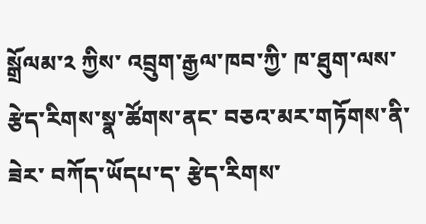སྒྲོལམ་༢ ཀྱིས་ འབྲུག་རྒྱལ་ཁབ་ཀྱི་ ཁ་ཐུག་ལས་ རྩེད་རིགས་སྣ་ཚོགས་ནང་ བཅའ་མར་གཏོགས་ནི་ཟེར་ བཀོད་ཡོདཔ་ད་ རྩེད་རིགས་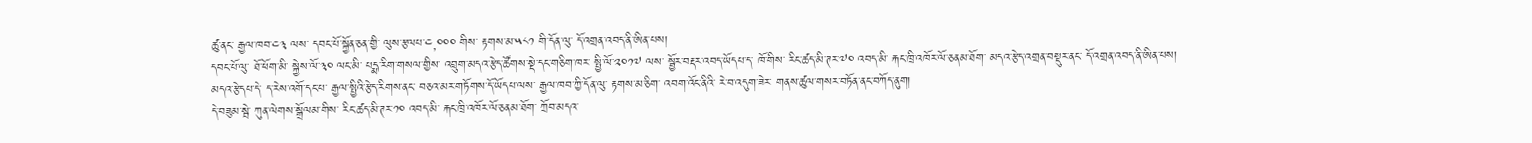ཚུ་ནང་ རྒྱལ་ཁབ་༤༣ ལས་ དབང་པོ་སྐྱོན་ཅན་གྱི་ ལུས་རྩལཔ་༤,༠༠༠ གིས་ རྟགས་མ་༥༨༡ གི་དོན་ལུ་ དོ་འགྲན་འབད་ནི་ཨིན་པས།
དབང་པོ་ལུ་ ཐོ་ཕོག་མི་ སྐྱེས་ལོ་༣༠ ལང་མི་ པདྨ་རིག་གསལ་གྱིས་ འབྲུག་མདའ་རྩེད་ཚོགས་སྡེ་དང་གཅིག་ཁར་ སྤྱི་ལོ་༢༠༡༧ ལས་ སྦྱོར་བརྡར་འབད་ཡོདཔ་ད་ ཁོ་གིས་ རིང་ཚད་མི་ཊར་༧༠ འབད་མི་ རྐང་ཁྲི་འཁོར་ལོ་ཅནམ་ཐོག་ མདའ་རྩེད་འགྲན་བསྡུར་ནང་ དོ་འགྲན་འབད་ནི་ཨིན་པས།
མདའ་རྩེདཔ་དེ་ ད་རེས་འགོ་དང་པ་ རྒྱལ་སྤྱིའི་རྩེད་རིགས་ནང་ བཅའ་མར་གཏོགས་དོ་ཡོདཔ་ལས་ རྒྱལ་ཁབ་ཀྱི་དོན་ལུ་ རྟགས་མ་ཅིག་ འབག་འོང་ནིའི་ རེ་བ་འདུག་ཟེར་ གནས་ཚུལ་གསར་བཏོན་ནང་བཀོད་ནུག།
དེ་བཟུམ་སྦེ་ ཀུན་ལེགས་སྒྲོལམ་གིས་ རིང་ཚད་མི་ཊར་༡༠ འབད་མི་ རྐང་ཁྲི་འཁོར་ལོ་ཅནམ་ཐོག་ ཀྲོབ་མདའ་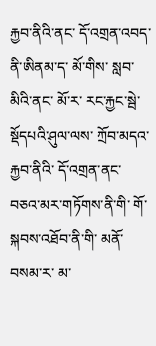རྐྱབ་ནིའི་ནང་ དོ་འགྲན་འབད་ནི་ཨིནམ་ད་ མོ་གིས་ སླབ་མིའི་ནང་ མོ་ར་ རང་རྐྱང་སྦེ་ སྡོདཔའི་ཤུལ་ལས་ ཀྲོབ་མདའ་རྐྱབ་ནིའི་ དོ་འགྲན་ནང་ བཅའ་མར་གཏོགས་ནི་གི་ གོ་སྐབས་འཐོབ་ནི་གི་ མནོ་བསམ་ར་ མ་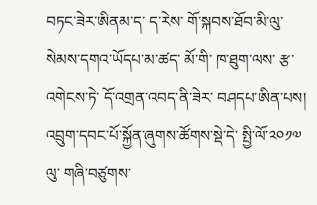བཏང་ཟེར་ཨིནམ་ད་ ད་རེས་ གོ་སྐབས་ཐོབ་མི་ལུ་ སེམས་དགའ་ཡོདཔ་མ་ཚད་ མོ་གི་ ཁ་ཐུག་ལས་ རྩ་འགེངས་ཏེ་ དོ་འགྲན་འབད་ནི་ཟེར་ བཤདཔ་ཨིན་པས།
འབྲུག་དབང་པོ་སྐྱོན་ཞུགས་ཚོགས་སྡེ་དེ་ སྤྱི་ལོ་༢༠༡༧ ལུ་ གཞི་བཙུགས་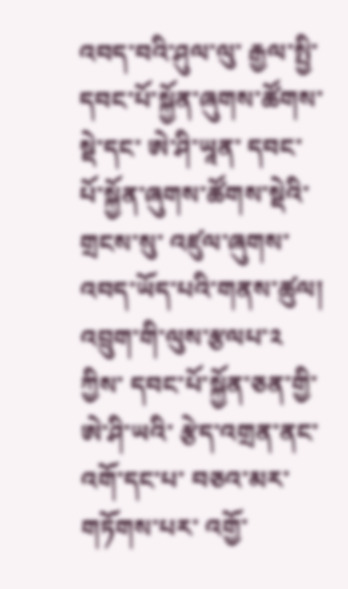འབད་བའི་ཤུལ་ལུ་ རྒྱལ་སྤྱི་དབང་པོ་སྐྱོན་ཞུགས་ཚོགས་སྡེ་དང་ ཨེ་ཤི་ཡཱན་ དབང་པོ་སྐྱོན་ཞུགས་ཚོགས་སྡེའི་གྲངས་སུ་ འཛུལ་ཞུགས་འབད་ཡོད་པའི་གནས་ཚུལ།
འབྲུག་གི་ལུས་རྩལཔ་༢ ཀྱིས་ དབང་པོ་སྐྱོན་ཅན་གྱི་ ཨེ་ཤི་ཡའི་ རྩེད་འགྲན་ནང་ འགོ་དང་པ་ བཅའ་མར་གཏོགས་པར་ འགྱོ་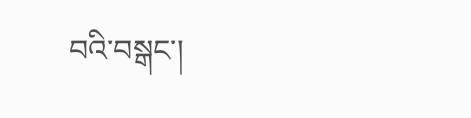བའི་བསྒང་།